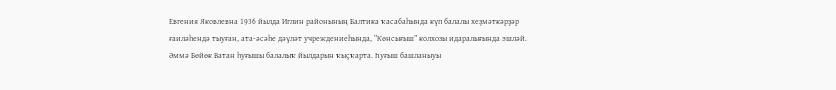Евгения Яковлевна 1936 йылда Иглин районының Балтика ҡасабаһында күп балалы хеҙмәткәрҙәр ғаиләһендә тыуған, ата-әсәһе дәүләт учреждениеһында, “Көнсығыш” колхозы идаралығында эшләй.
Әммә Бөйөк Ватан һуғышы балалыҡ йылдарын ҡыҫҡарта. Һуғыш башланыуы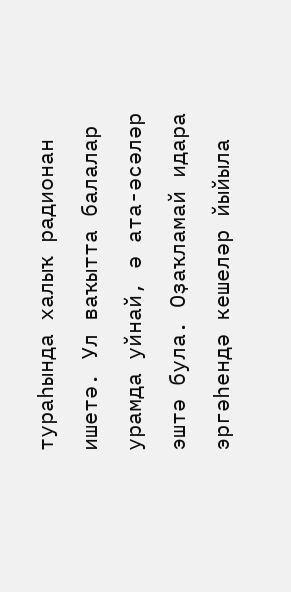тураһында халыҡ радионан ишетә. Ул ваҡытта балалар урамда уйнай, ә ата-әсәләр эштә була. Оҙаҡламай идара эргәһендә кешеләр йыйыла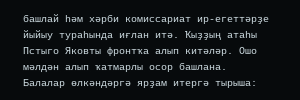башлай һәм хәрби комиссариат ир-егеттәрҙе йыйыу тураһында иғлан итә. Ҡыҙҙың атаһы Пстыго Яковты фронтҡа алып китәләр. Ошо мәлдән алып ҡатмарлы осор башлана.
Балалар өлкәндәргә ярҙам итергә тырыша: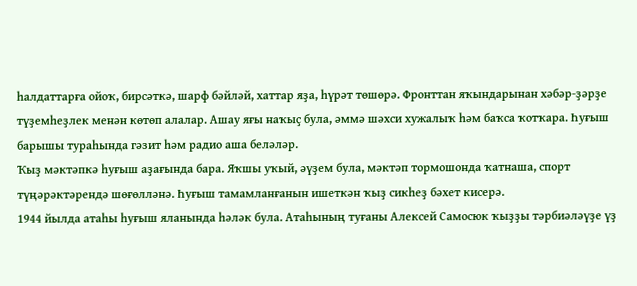һалдаттарға ойоҡ, бирсәткә, шарф бәйләй, хаттар яҙа, һүрәт төшөрә. Фронттан яҡындарынан хәбәр-ҙәрҙе түҙемһеҙлек менән көтөп алалар. Ашау яғы наҡыҫ була, әммә шәхси хужалыҡ һәм баҡса ҡотҡара. Һуғыш барышы тураһында гәзит һәм радио аша беләләр.
Ҡыҙ мәктәпкә һуғыш аҙағында бара. Яҡшы уҡый, әүҙем була, мәктәп тормошонда ҡатнаша, спорт түңәрәктәрендә шөғөлләнә. Һуғыш тамамланғанын ишеткән ҡыҙ сикһеҙ бәхет кисерә.
1944 йылда атаһы һуғыш яланында һәләк була. Атаһының туғаны Алексей Самосюк ҡыҙҙы тәрбиәләүҙе үҙ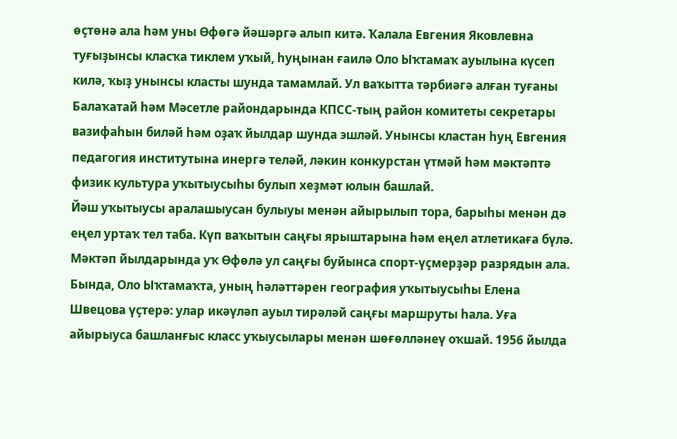өҫтөнә ала һәм уны Өфөгә йәшәргә алып китә. Ҡалала Евгения Яковлевна туғыҙынсы класҡа тиклем уҡый, һуңынан ғаилә Оло Ыҡтамаҡ ауылына күсеп килә, ҡыҙ унынсы класты шунда тамамлай. Ул ваҡытта тәрбиәгә алған туғаны Балаҡатай һәм Мәсетле райондарында КПСС-тың район комитеты секретары вазифаһын биләй һәм оҙаҡ йылдар шунда эшләй. Унынсы кластан һуң Евгения педагогия институтына инергә теләй, ләкин конкурстан үтмәй һәм мәктәптә физик культура уҡытыусыһы булып хеҙмәт юлын башлай.
Йәш уҡытыусы аралашыусан булыуы менән айырылып тора, барыһы менән дә еңел уртаҡ тел таба. Күп ваҡытын саңғы ярыштарына һәм еңел атлетикаға бүлә. Мәктәп йылдарында уҡ Өфөлә ул саңғы буйынса спорт-үҫмерҙәр разрядын ала. Бында, Оло Ыҡтамаҡта, уның һәләттәрен география уҡытыусыһы Елена Швецова үҫтерә: улар икәүләп ауыл тирәләй саңғы маршруты һала. Уға айырыуса башланғыс класс уҡыусылары менән шөғөлләнеү оҡшай. 1956 йылда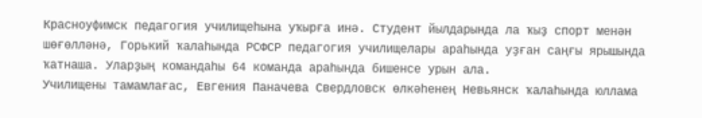Красноуфимск педагогия училищеһына уҡырға инә. Студент йылдарында ла ҡыҙ спорт менән шөғөлләнә, Горький ҡалаһында РСФСР педагогия училищелары араһында уҙған саңғы ярышында ҡатнаша. Уларҙың командаһы 64 команда араһында бишенсе урын ала.
Училищены тамамлағас, Евгения Паначева Свердловск өлкәһенең Невьянск ҡалаһында юллама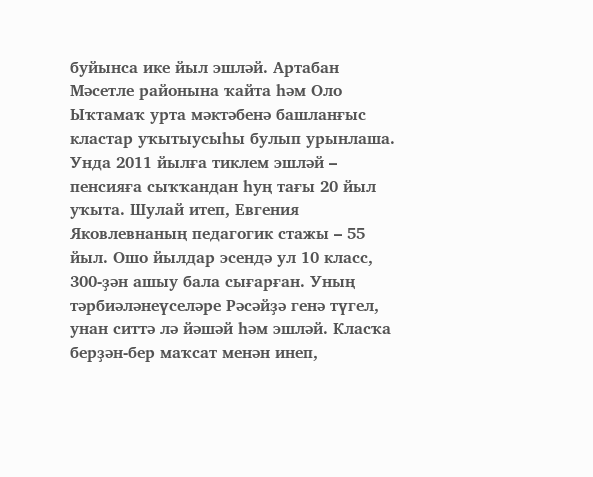буйынса ике йыл эшләй. Артабан Мәсетле районына ҡайта һәм Оло Ыҡтамаҡ урта мәктәбенә башланғыс кластар уҡытыусыһы булып урынлаша. Унда 2011 йылға тиклем эшләй – пенсияға сыҡҡандан һуң тағы 20 йыл уҡыта. Шулай итеп, Евгения Яковлевнаның педагогик стажы – 55 йыл. Ошо йылдар эсендә ул 10 класс, 300-ҙән ашыу бала сығарған. Уның тәрбиәләнеүселәре Рәсәйҙә генә түгел, унан ситтә лә йәшәй һәм эшләй. Класҡа берҙән-бер маҡсат менән инеп,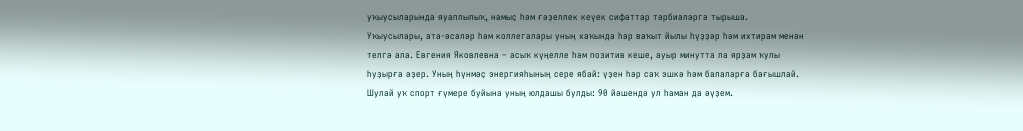уҡыусыларында яуаплылыҡ, намыҫ һәм ғәҙеллек кеүек сифаттар тәрбиәләргә тырыша.
Уҡыусылары, ата-әсәләр һәм коллегалары уның хаҡында һәр ваҡыт йылы һүҙҙәр һәм ихтирам менән телгә ала. Евгения Яковлевна – асыҡ күңелле һәм позитив кеше, ауыр минутта ла ярҙам ҡулы һуҙырға әҙер. Уның һүнмәҫ энергияһының сере ябай: үҙен һәр саҡ эшкә һәм балаларға бағышлай. Шулай уҡ спорт ғүмере буйына уның юлдашы булды: 90 йәшендә ул һаман да әүҙем.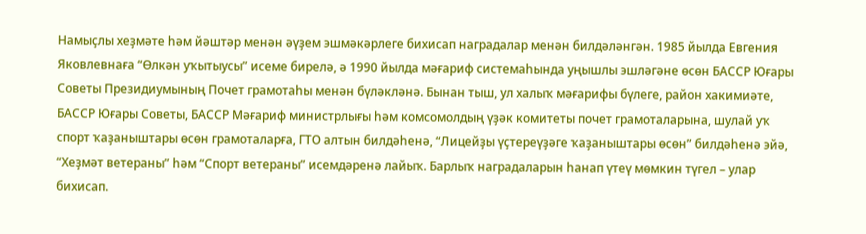Намыҫлы хеҙмәте һәм йәштәр менән әүҙем эшмәкәрлеге бихисап наградалар менән билдәләнгән. 1985 йылда Евгения Яковлевнаға “Өлкән уҡытыусы” исеме бирелә, ә 1990 йылда мәғариф системаһында уңышлы эшләгәне өсөн БАССР Юғары Советы Президиумының Почет грамотаһы менән бүләкләнә. Бынан тыш, ул халыҡ мәғарифы бүлеге, район хакимиәте, БАССР Юғары Советы, БАССР Мәғариф министрлығы һәм комсомолдың үҙәк комитеты почет грамоталарына, шулай уҡ спорт ҡаҙаныштары өсөн грамоталарға, ГТО алтын билдәһенә, “Лицейҙы үҫтереүҙәге ҡаҙаныштары өсөн” билдәһенә эйә, “Хеҙмәт ветераны” һәм “Спорт ветераны” исемдәренә лайыҡ. Барлыҡ наградаларын һанап үтеү мөмкин түгел – улар бихисап.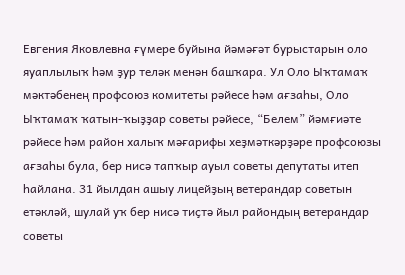Евгения Яковлевна ғүмере буйына йәмәғәт бурыстарын оло яуаплылыҡ һәм ҙур теләк менән башҡара. Ул Оло Ыҡтамаҡ мәктәбенең профсоюз комитеты рәйесе һәм ағзаһы, Оло Ыҡтамаҡ ҡатын-ҡыҙҙар советы рәйесе, “Белем” йәмғиәте рәйесе һәм район халыҡ мәғарифы хеҙмәткәрҙәре профсоюзы ағзаһы була, бер нисә тапҡыр ауыл советы депутаты итеп һайлана. 31 йылдан ашыу лицейҙың ветерандар советын етәкләй, шулай уҡ бер нисә тиҫтә йыл райондың ветерандар советы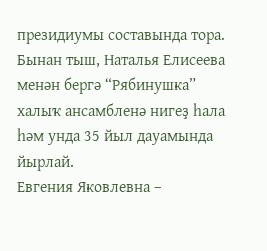президиумы составында тора.
Бынан тыш, Наталья Елисеева менән бергә “Рябинушка” халыҡ ансамбленә нигеҙ һала һәм унда 35 йыл дауамында йырлай.
Евгения Яковлевна –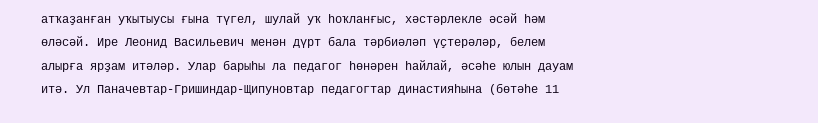атҡаҙанған уҡытыусы ғына түгел, шулай уҡ һоҡланғыс, хәстәрлекле әсәй һәм өләсәй. Ире Леонид Васильевич менән дүрт бала тәрбиәләп үҫтерәләр, белем алырға ярҙам итәләр. Улар барыһы ла педагог һөнәрен һайлай, әсәһе юлын дауам итә. Ул Паначевтар-Гришиндар-Щипуновтар педагогтар династияһына (бөтәһе 11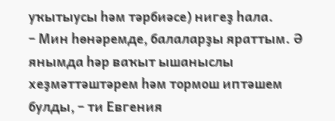уҡытыусы һәм тәрбиәсе) нигеҙ һала.
– Мин һөнәремде, балаларҙы яраттым. Ә янымда һәр ваҡыт ышаныслы хеҙмәттәштәрем һәм тормош иптәшем булды, – ти Евгения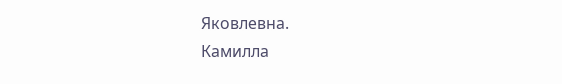Яковлевна.
Камилла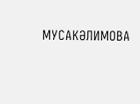МУСАКӘЛИМОВА